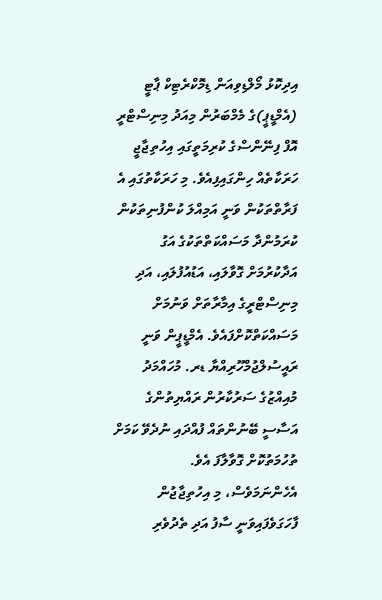އިދިކޮޅު މޯލްޑިވިއަން ޑިމޮކްރެޓިކް ޕާޓީ (އެމްޑީޕީ)ގެ މެމްބަރުން މިއަދު މިނިސްޓްރީ އޮފް ފިނޭންސްގެ ކުރިމަތީގައި އިހުތިޖާޖީ ހަރަކާތެއް ހިންގައިފިއެވެ. މި ހަރަކާތުގައި އެ ފަރާތްތަކުން ވަނީ އަމިއްލަ ކުންފުނިތަކުން ކުރަމުންދާ މަސައްކަތްތަކުގެ އަގު އަދާކުރުމަށް ގޮވާލައި، އަޑުއުފުލައި، އަދި މިނިސްޓްރީގެ އިމާރާތަށް ވަނުމަށް މަސައްކަތްކޮށްފައެވެ. އެމްޑީޕީން ވަނީ ރައީސުލްޖުމްހޫރިއްޔާ ޑރ. މުހައްމަދު މުއިއްޒުގެ ސަރުކާރުން ރައްޔިތުންގެ އަސާސީ ބޭނުންތައް ފުއްދައި ނުދެވޭ ކަމަށް ތުހުމަތުކޮށް ގޮވާލާފަ އެވެ.
އެހެންނަމަވެސް، މި އިހުތިޖާޖުން ފާހަގަވެފައިވަނީ ސާފު އަދި ތެދުވެރި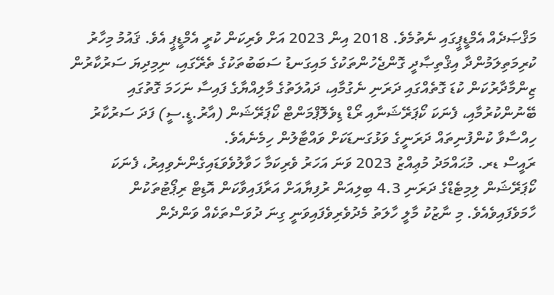މަޤްޞަދެއް އެމްޑީޕީގައި ނެތުމެވެ. 2018 އިން 2023 އަށް ވެރިކަން ކުރީ އެމްޑީޕީ އެވެ. ޤައުމު މިހާރު ކުރިމަތިލަމުންދާ އިޤްތިޞާދީ ގޮންޖެހުންތަކުގެ މައިގަނޑު ސަބަބުތަކުގެ ތެރޭގައި، ނިމިދިޔަ ސަރުކާރުން ޒިންމާދާރުކަން ކުޑަ ގޮތެއްގައި ދަރަނި ނެގުމާއި، ދައުލަތުގެ މާލިއްޔާގެ ފައިސާ ނަހަމަ ގޮތުގައި ބޭނުންކުރުމާއި، ފެނަކަ ކޯޕަރޭޝަނާއި ރޯޑް ޑިވެލޮޕްމަންޓް ކޯޕަރޭޝަން (އާރު.ޑީ.ސީ) ފަދަ ސަރުކާރު ހިއްސާވާ ކުންފުނިތައް ދަރަނީގެ ވަޅުގަނޑަކަށް ވައްޓާލުން ހިމެނެއެވެ.
ރައީސް ޑރ. މުޙައްމަދު މުޢިއްޒު 2023 ވަނަ އަހަރު ވެރިކަމާ ހަވާލުވެވަޑައިގެންނެވިއިރު، ފެނަކަ ކޯޕަރޭޝަން ލިމިޓެޑްގެ ދަރަނި 4.3 ބިލިއަން ރުފިޔާއަށް އަރާފައިވާކަން އޮޑިޓް ރިޕޯޓުތަކުން ހާމަވެފައިވެއެވެ. މި ނާޒުކު މާލީ ހާލަތު މެދުވެރިވެފައިވަނީ ގިނަ ދުވަސްތަކެއް ވަންދެން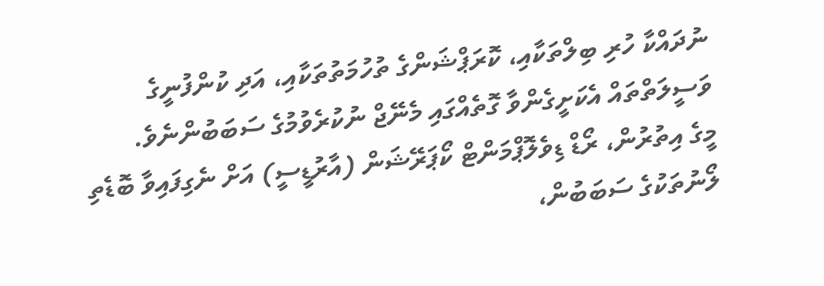ނުދައްކާ ހުރި ބިލްތަކާއި، ކޮރަޕްޝަންގެ ތުހުމަތުތަކާއި، އަދި ކުންފުނީގެ ވަސީލަތްތައް އެކަށީގެންވާ ގޮތެއްގައި މެނޭޖް ނުކުރެވުމުގެ ސަބަބުންނެވެ.
މީގެ އިތުރުން، ރޯޑް ޑިވެލޮޕްމަންޓް ކޯޕަރޭޝަން (އާރުޑީސީ) އަށް ނެގިފައިވާ ބޮޑެތި ލޯނުތަކުގެ ސަބަބުން،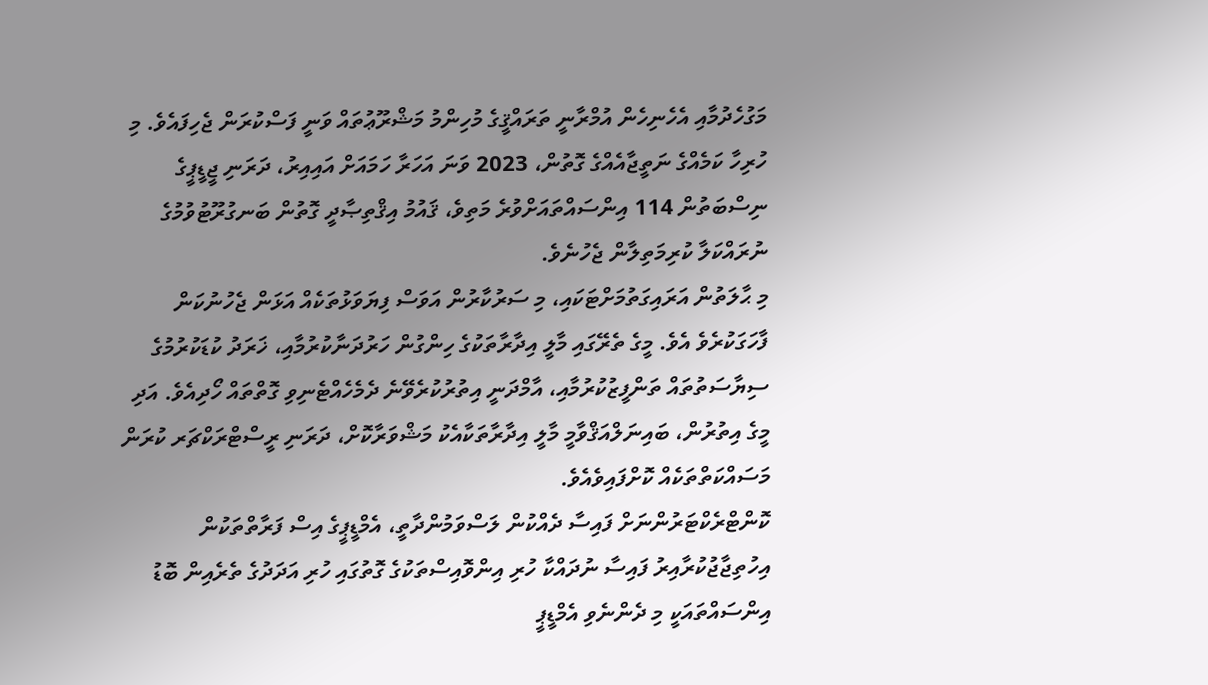މަގުހެދުމާއި އެހެނިހެން އުމްރާނީ ތަރައްޤީގެ މުހިންމު މަޝްރޫޢުތައް ވަނީ ފަސްކުރަން ޖެހިފައެވެ. މި ހުރިހާ ކަމެއްގެ ނަތީޖާއެއްގެ ގޮތުން، 2023 ވަނަ އަހަރާ ހަމައަށް އައިއިރު، ދަރަނި ޖީޑީޕީގެ ނިސްބަތުން 114 އިންސައްތައަށްވުރެ މަތިވެ، ޤައުމު އިޤްތިޞާދީ ގޮތުން ބަނގުރޫޓުވުމުގެ ނުރައްކަލާ ކުރިމަތިލާން ޖެހުނެވެ.
މި ޙާލަތުން އަރައިގަތުމަށްޓަކައި، މި ސަރުކާރުން އަވަސް ފިޔަވަޅުތަކެއް އަޅަން ޖެހުނުކަން ފާހަގަކުރެވެ އެވެ. މީގެ ތެރޭގައި މާލީ އިދާރާތަކުގެ ހިންގުން ހަރުދަނާކުރުމާއި، ޚަރަދު ކުޑަކުރުމުގެ ސިޔާސަތުތައް ތަންފީޒުކުރުމާއި، އާމްދަނީ އިތުރުކުރެވޭނެ ދެމެހެއްޓެނިވި ގޮތްތައް ހޯދިއެވެ. އަދި މީގެ އިތުރުން، ބައިނަލްއަޤްވާމީ މާލީ އިދާރާތަކާއެކު މަޝްވަރާކޮށް، ދަރަނި ރީސްޓްރަކްޗަރ ކުރަން މަސައްކަތްތަކެއް ކޮށްފައިވެއެވެ.
ކޮންޓްރެކްޓަރުންނަށް ފައިސާ ދެއްކުން ލަސްވަމުންދާތީ، އެމްޑީޕީގެ އިސް ފަރާތްތަކުން އިހުތިޖާޖުކުރާއިރު ފައިސާ ނުދައްކާ ހުރި އިންވޮއިސްތަކުގެ ގޮތުގައި ހުރި އަދަދުގެ ތެރެއިން ބޮޑު އިންސައްތައަކީ މި ދެންނެވި އެމްޑީޕީ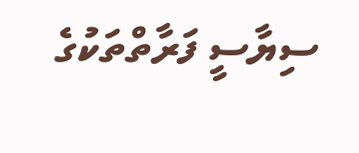ސިޔާސީ ފަރާތްތަކުގެ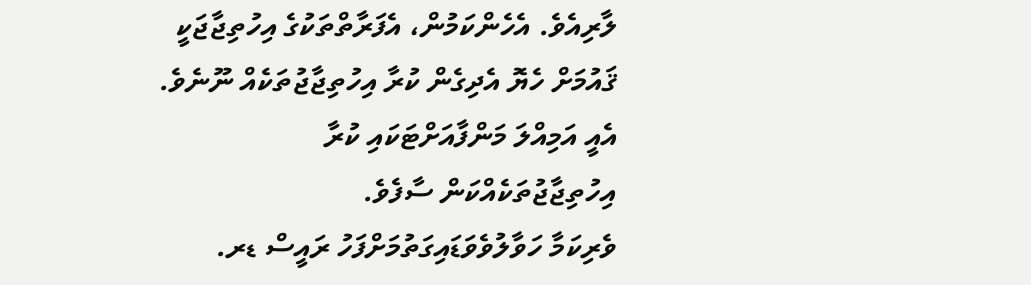ލާރިއެވެ. އެހެންކަމުން، އެފަރާތްތަކުގެ އިހުތިޖާޖަކީ ޤައުމަށް ހެޔޮ އެދިގެން ކުރާ އިހުތިޖާޖުތަކެއް ނޫނެވެ. އެއީ އަމިއްލަ މަންފާއަށްޓަކައި ކުރާ އިހުތިޖާޖުތަކެއްކަން ސާފެވެ.
ވެރިކަމާ ހަވާލުވެވަޑައިގަތުމަށްފަހު ރައީސް ޑރ.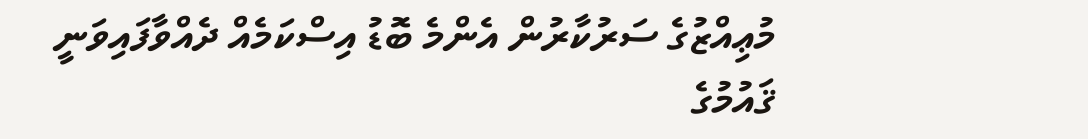މުޢިއްޒުގެ ސަރުކާރުން އެންމެ ބޮޑު އިސްކަމެއް ދެއްވާފައިވަނީ ޤައުމުގެ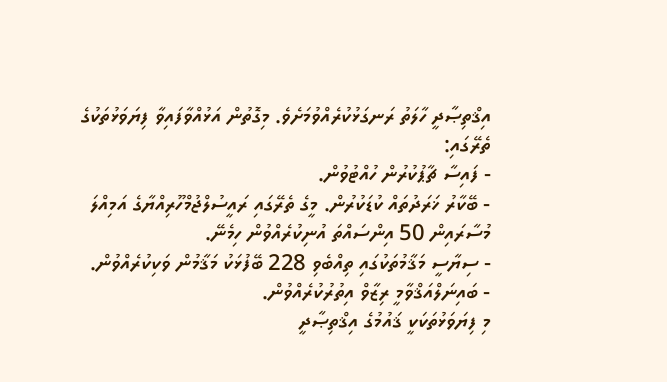އިޤްތިޞާދީ ހާލަތު ރަނގަޅުކުރެއްވުމަށެވެ. މިގޮތުން އަޅުއްވާފައިވާ ފިޔަވަޅުތަކުގެ ތެރޭގައި:
- ފައިސާ ޗާޕުކުރުން ހުއްޓުވުން.
- ބޭކާރު ޚަރަދުތައް ކުޑަކުރުން. މީގެ ތެރޭގައި ރައީސުލްޖުމްހޫރިއްޔާގެ އަމިއްލަ މުސާރައިން 50 އިންސައްތަ އުނިކުރެއްވުން ހިމެނޭ.
- ސިޔާސީ މަޤާމުތަކުގައި ތިއްބެވި 228 ބޭފުޅަކު މަޤާމުން ވަކިކުރެއްވުން.
- ބައިނަލްއަޤްވާމީ ރިޒާވް އިތުރުކުރެއްވުން.
މި ފިޔަވަޅުތަކަކީ ޤައުމުގެ އިޤްތިޞާދީ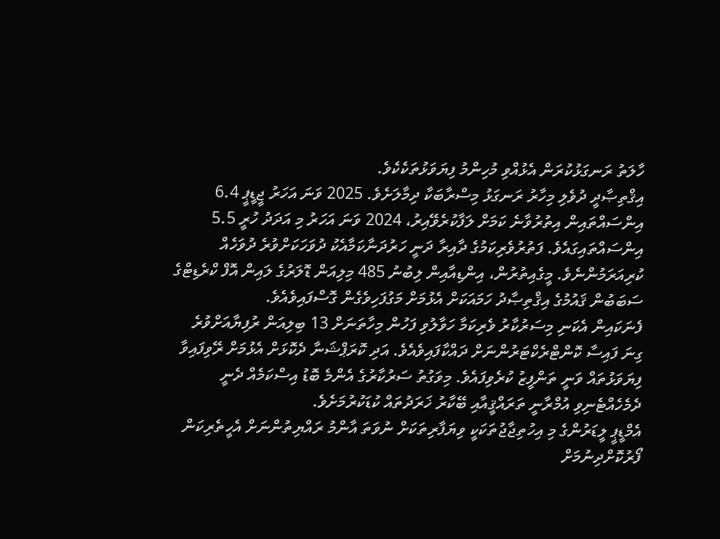ހާލަތު ރަނގަޅުކުރަން އެޅުއްވި މުހިންމު ފިޔަވަޅުތަކެކެވެ.
އިޤްތިޞާދީ ދުވެލި މިހާރު ރަނގަޅު މިސްރާބަކާ ދިމާލަށެވެ. 2025 ވަނަ އަހަރު ޖީޑީޕީ 6.4 އިންސައްތައިން އިތުރުވާނެ ކަމަށް ލަފާކުރެވޭއިރު، 2024 ވަނަ އަހަރު މި އަދަދު ހުރީ 5.5 އިންސައްތައިގައެވެ. ފަތުރުވެރިކަމުގެ ދާއިރާ ދަނީ ހަރުދަނާކަމާއެކު ދުވަހަކަށްވުރެ ދުވަހެއް ކުރިއަރަމުންނެވެ. މީގެއިތުރުން، އިންޑިއާއިން ލިބުނު 485 މިލިއަން ޑޮލަރުގެ ލައިން އޮފް ކްރެޑިޓްގެ ސަބަބުން ޤައުމުގެ އިޤްތިޞާދު ހަމައަކަށް އެޅުމަށް މަގުފަހިވެގެން ގޮސްފައިވެއެވެ.
ފެނަކައިން އެކަނި މިސަރުކާރު ވެރިކަމާ ހަވާލުވި ފަހުން މިހާތަނަށް 13 ބިލިއަން ރުފިޔާއަށްވުރެ ގިނަ ފައިސާ ކޮންޓްރެކްޓަރުންނަށް ދައްކާފައިވެއެވެ. އަދި ކޮރަޕްޝަނާ ދެކޮޅަށް އެޅުމަށް ރޭވިފައިވާ ފިޔަވަޅުތައް ވަނީ ތަންފީޒު ކުރެވިފައެވެ. މިވަގުތު ސަރުކާރުގެ އެންމެ ބޮޑު އިސްކަމެއް ދެނީ ދެމެހެއްޓެނިވި އުމްރާނީ ތަރައްޤީއާއި ބޭކާރު ޚަރަދުތައް ކުޑަކުރުމަށެވެ.
އެމްޑީޕީ ލީޑަރުންގެ މި އިހުތިޖާޖުތަކަކީ ވިޔަފާރިތަކަށް ނުވަތަ އާންމު ރައްޔިތުންނަށް އެހީތެރިކަން ފޯރުކޮށްދިނުމަށް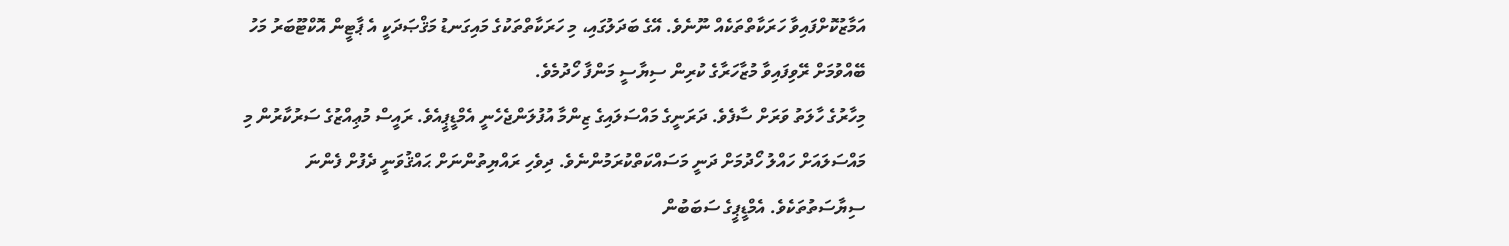އަމާޒުކޮށްފައިވާ ހަރަކާތްތަކެއް ނޫނެވެ. އޭގެ ބަދަލުގައި، މި ހަރަކާތްތަކުގެ މައިގަނޑު މަޤްޞަދަކީ އެ ޕާޓީން އޮކްޓޫބަރު މަހު ބޭއްވުމަށް ރޭވިފައިވާ މުޒާހަރާގެ ކުރިން ސިޔާސީ މަންފާ ހޯދުމެވެ.
މިހާރުގެ ހާލަތު ވަރަށް ސާފެވެ. ދަރަނީގެ މައްސަލައިގެ ޒިންމާ އުފުލަންޖެހެނީ އެމްޑީޕީއެވެ. ރައީސް މުޢިއްޒުގެ ސަރުކާރުން މި މައްސަލައަށް ހައްލު ހޯދުމަށް ދަނީ މަސައްކަތްކުރަމުންނެވެ. ދިވެހި ރައްޔިތުންނަށް ޙައްޤުވަނީ ދެފުށް ފެންނަ ސިޔާސަތުތަކެވެ. އެމްޑީޕީގެ ސަބަބުން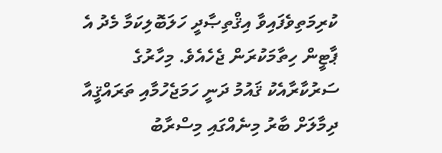ކުރިމަތިވެފައިވާ އިޤްތިޞާދީ ހަލަބޮލިކަމާ މެދު އެ ޕާޓީން ހިތާމަކުރަން ޖެހެއެވެ. މިހާރުގެ ސަރުކާރާއެކު ޤައުމު ދަނީ ހަމަޖެހުމާއި ތަރައްޤީއާ ދިމާލަށް ބާރު މިނެއްގައި މިސްރާބު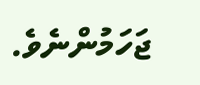ޖަހަމުންނެވެ.